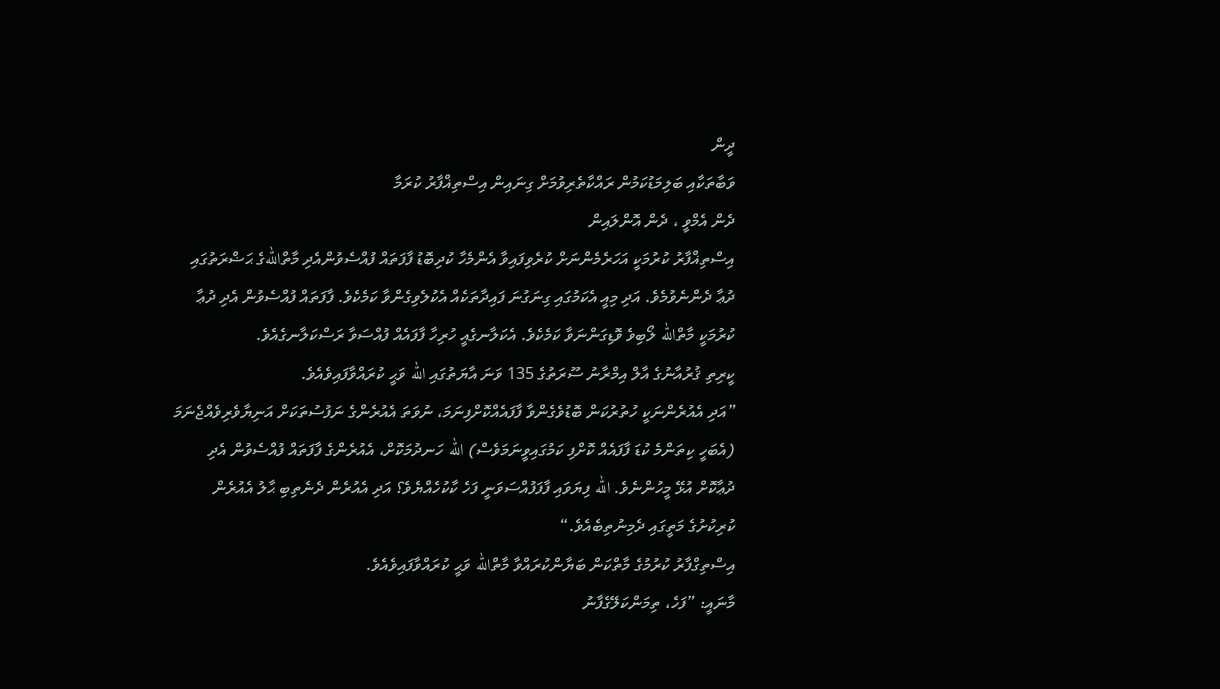ދީން
ވަބާތަކާއި ބަލިމަޑުކަމުން ރައްކާތެރިވުމަށް ގިނައިން އިސްތިޣްފާރު ކުރަމާ
ދެން އެމްވީ ، ދެން އޮންލައިން
އިސްތިޣްފާރު ކުރުމަކީ އަހަރެމެންނަށް ކުރެވިފައިވާ އެންމެހާ ކުދިބޮޑު ފާފަތައް ފުއްސެވުންއެދި މާތްاللهގެ ޙަޟްރަތުގައި ދުޢާ ދެންނެވުމެވެ. އަދި މިއީ އެކަމުގައި ގިނަގުނަ ފައިދާތަކެއް އެކުލެވިގެންވާ ކަމެކެވެ. ފާފަތައް ފުއްސެވުން އެދި ދުޢާ ކުރުމަކީ މާތްالله ލޯބިވެ ވޮޑިގަންނަވާ ކަމެކެވެ. އެކަލާނގެއީ ހުރިހާ ފާފައެއް ފުއްސަވާ ރަސްކަލާނގެއެވެ.
ކީރިތި ޤުރުއާނުގެ އާލް އިމްރާނު ސޫރަތުގެ 135 ވަނަ އާޔަތުގައި الله ވަޙީ ކުރައްވާފައިވެއެވެ.
”އަދި އެއުރެންނަކީ ހުތުރުކަން ބޮޑުވެގެންވާ ފާފައެއްކޮށްފިނަމަ، ނުވަތަ އެއުރެންގެ ނަފުސުތަކަށް އަނިޔާވެރިވެއްޖެނަމަ (އެބަހީ ކިތަންމެ ކުޑަ ފާފައެއް ކޮށްފި ކަމުގައިވީނަމަވެސް) الله ހަނދުމަކޮށް، އެއުރެންގެ ފާފަތައް ފުއްސެވުން އެދި ދުޢާކޮށް އުޅޭ މީހުންނެވެ. الله ފިޔަވައި ފާފަފުއްސަވަނީ ފަހެ ކާކުހެއްޔެވެ؟ އަދި އެއުރެން ދެނެތިބި ޙާލު އެއުރެން ކުރިކުށުގެ މަތީގައި ދެމިނުތިބެއެވެ.“
އިސްތިގްފާރު ކުރުމުގެ މާތްކަން ބަޔާންކުރައްވާ މާތްالله ވަޙީ ކުރައްވާފައިވެއެވެ.
މާނައީ: ”ފަހެ، ތިމަންކަލޭގެފާނު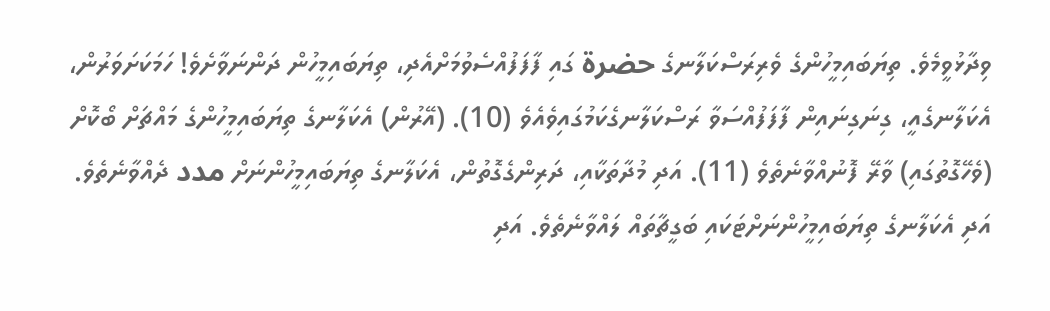ވިދާޅުވީމެވެ. ތިޔަބައިމީހުންގެ ވެރިރަސްކަލާނގެ حضرة ގައި ފާފަފުއްސެވުމަށްއެދި، ތިޔަބައިމީހުން ދަންނަވާށެވެ! ހަމަކަށަވަރުން، އެކަލާނގެއީ، ގިނަގިނައިން ފާފަފުއްސަވާ ރަސްކަލާނގެކަމުގައިވެއެވެ (10). (އޭރުން) އެކަލާނގެ ތިޔަބައިމީހުންގެ މައްޗަށް ބޯކޮށް (ވެހޭގޮތުގައި) ވާރޭ ފޮނުއްވާނެތެވެ (11). އަދި މުދާތަކާއި، ދަރިންގެގޮތުން، އެކަލާނގެ ތިޔަބައިމީހުންނަށް مدد ދެއްވާނެތެވެ. އަދި އެކަލާނގެ ތިޔަބައިމީހުންނަށްޓަކައި ބަގީޗާތައް ލައްވާނެތެވެ. އަދި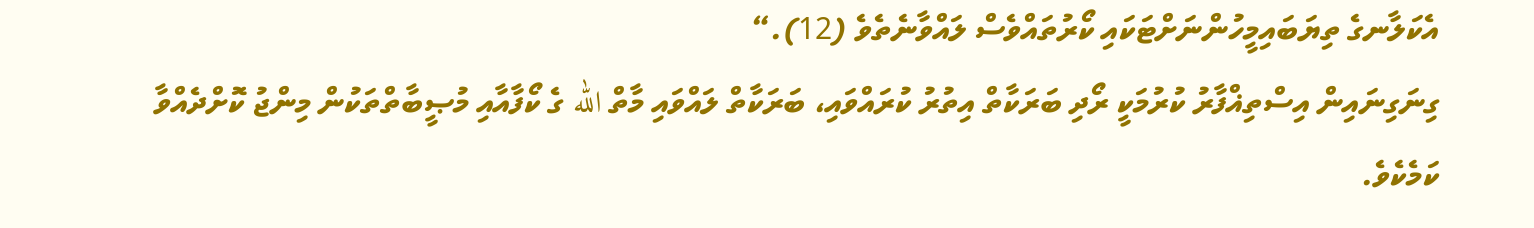އެކަލާނގެ ތިޔަބައިމީހުންނަށްޓަކައި ކޯރުތައްވެސް ލައްވާނެތެވެ (12).“
ގިނަގިނައިން އިސްތިޣްފާރު ކުރުމަކީ ރޯދި ބަރަކާތް އިތުރު ކުރައްވައި، ބަރަކާތް ލައްވައި މާތް الله ގެ ކޯފާއާއި މުޞީބާތްތަކުން މިންޖު ކޮށްދެއްވާ ކަމެކެވެ.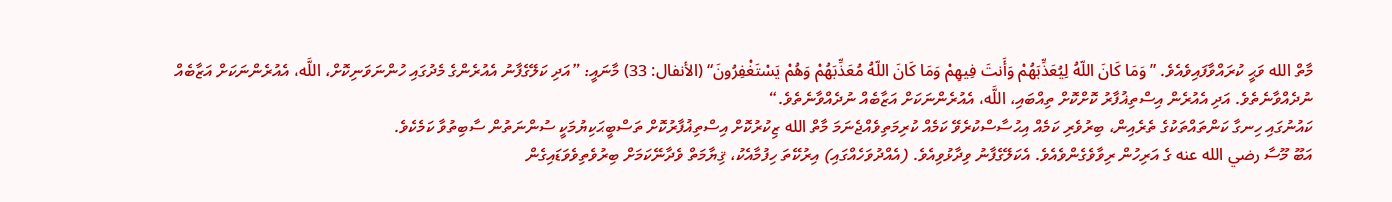މާތް الله ވަޙީ ކުރައްވާފައިވެއެވެ. ”وَمَا كَانَ اللّهُ لِيُعَذِّبَهُمْ وَأَنتَ فِيهِمْ وَمَا كَانَ اللّهُ مُعَذِّبَهُمْ وَهُمْ يَسْتَغْفِرُونَ“ (الأنفال: 33) މާނައީ: ”އަދި ކަލޭގެފާނު އެއުރެންގެ މެދުގައި ހުންނަވަނިކޮށް، اللَّه، އެއުރެންނަކަށް އަޒާބެއް ނުދެއްވާނެތެވެ. އަދި އެއުރެން އިސްތިޣުފާރު ކޮށްކޮށް ތިއްބައި، اللَّه، އެއުރެންނަކަށް އަޒާބެއް ނުދެއްވާނެތެވެ.“
ކައުނުގައި ހިނގާ ކަންތައްތަކުގެ ތެރެއިން، ބިރުވެރި ކަމެއް އިޙުސާސްކުރެވޭ ކަމެއް ކުރިމަތިވެއްޖެނަމަ މާތް الله ޒިކުރުކޮށް އިސްތިޣުފާރުކޮށް ތަސްބީޙަކިޔުމަކީ ސުންނަތުން ސާބިތުވާ ކަމެކެވެ.
އަބޫ މޫސާ رضي الله عنه ގެ އަރިހުން ރިވާވެގެންވެއެވެ. އެކަލޭގެފާނު ވިދާޅުވިއެވެ. (އެއްދުވަހެއްގައި) އިރުކޭތަ ހިފުމާއެކު، ޤިޔާމަތް ވެދާނޭކަމަށް ބިރުވެތިވެވަޑައިގެން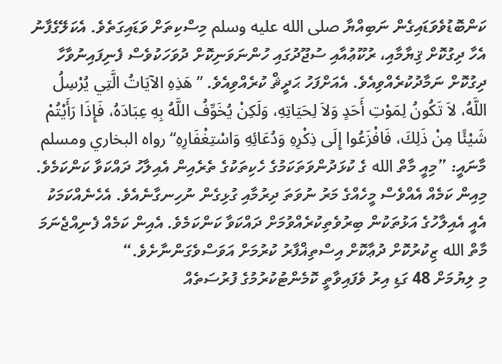ކަންބޮޑުވެވަޑައިގެން ނަބިއްޔާ صلى الله عليه وسلم މިސްކިތަށް ވަޑައިގަތެވެ. އެކަލޭގެފާނު އެހާ ދިގުކޮށް ޤިޔާމާއި، ރުކޫޢުއާއި ސުޖޫދުގައި ހުންނަވަނިކޮށް ދުވަހަކުވެސް ފެނިފައިނުވާހާ ދިގުކޮށް ނަމާދުކުރެއްވިއެވެ. އެއަށްފަހު ޙަދީޘް ކުރެއްވިއެވެ. ”هَذِهِ الآيَاتُ الَّتِي يُرْسِلُ اللَّهُ، لاَ تَكُونُ لِمَوْتِ أَحَدٍ وَلاَ لِحَيَاتِهِ، وَلَكِنْ يُخَوِّفُ اللَّهُ بِهِ عِبَادَهُ، فَإِذَا رَأَيْتُمْ شَيْئًا مِنْ ذَلِكَ، فَافْزَعُوا إِلَى ذِكْرِهِ وَدُعَائِهِ وَاسْتِغْفَارِهِ“ رواه البخاري ومسلم މާނައީ: ”މިއީ މާތް الله ގެ ކުޅަދުންވަތަކަމުގެ ހެކިތަކުގެ ތެރެއިން އެއިލާހު ދައްކަވާ ކަންކަމެވެ. މިއިން ކަމެއް އެއްވެސް މީހެއްގެ މަރު ނުވަތަ ދިރުމާއި ގުޅިގެން ނުހިނގާނެއެވެ. އެހެނެއްކަމަކު އެއީ އެއިލާހުގެ އަޅުތަކުން ބިރުވެތިކުރެއްވުމަށް ދައްކަވާ ކަންކަމެވެ. އެއިން ކަމެއް ފެނިއްޖެނަމަ މާތް الله ޒިކުރުކޮށް ދުޢާކޮށް އިސްތިޣްފާރު ކުރުމަށް އަވަސްވެގަންނާށެވެ.“
މި ލިޔުމަށް 48 ގަޑި އިރު ވެފައިވާތީ ކޮމެންޓުކުރުމުގެ ފުރުސަތެއް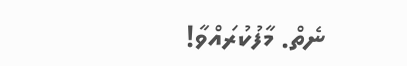ނެތް. މާފުކުރައްވާ!